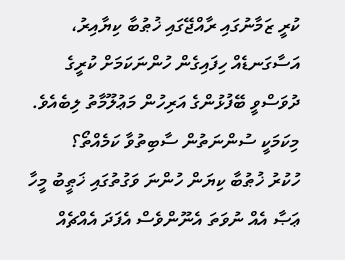ކުރީ ޒަމާނުގައި ރާއްޖޭގައި ޚުޠުބާ ކިޔާއިރު، އަސާގަނޑެއް ހިފައިގެން ހުންނަކަމަށް ކުރީގެ ދުވަސްވީ ބޭފުޅުންގެ އަރިހުން މަޢުލޫމާތު ލިބެއެވެ. މިކަމަކީ ސުންނަތުން ސާބިތުވާ ކަމެއްތޯ؟
ހުކުރު ޚުޠުބާ ކިޔަން ހުންނަ ވަގުތުގައި ޚަޠީބު މީހާ ޢަޞާ އެއް ނުވަތަ އެނޫންވެސް އެފަދަ އެއްޗެއް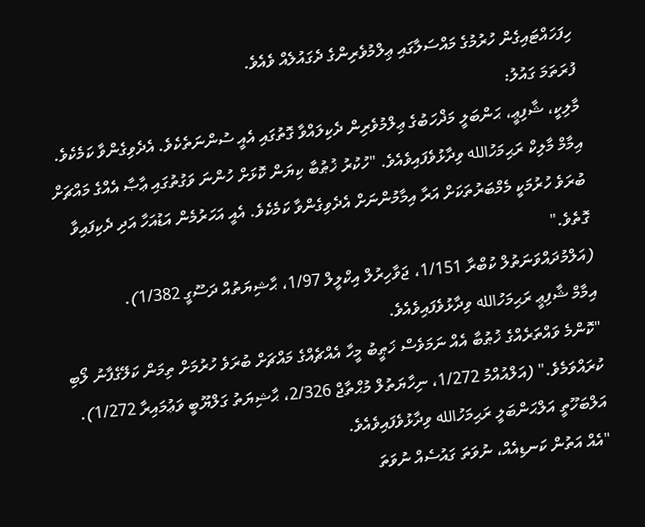ހިފަހައްޓައިގެން ހުރުމުގެ މައްސަލާގައި ޢިލްމުވެރިންގެ ދެގައުލެއް ވެއެވެ.
ފުރަތަމަ ގައުލު:
މާލިކީ، ޝާފިޢީ، ޙަންބަލީ މަޛްހަބުގެ ޢިލްމުވެރިން ދެކިލައްވާ ގޮތުގައި އެއީ ސުންނަތެކެވެ. އެދެވިގެންވާ ކަމެކެވެ.
އިމާމް މާލިކް ރަޙިމަހުالله ވިދާޅުވެފައިވެއެވެ. "ހުކުރު ޚުޠުބާ ކިޔަން ކޮޅަށް ހުންނަ ވަގުތުގައި ޢާޞާ އެއްގެ މައްޗަށް ބުރަވެ ހުރުމަކީ މެމްބަރުތަކަށް އަރާ އިމާމުންނަށް އެދެވިގެންވާ ކަމެކެވެ. އެއީ އަހަރުމެން އަޑުއަހާ އަދި ދެކިފައިވާ ގޮތެވެ."
(އަލްމުދައްވަނަތުލް ކުބްރާ 1/151، ޖަވާހިރުލް އިކްލީލް 1/97، ޙާޝިޔަތުއް ދަސޫގީ 1/382).
އިމާމް ޝާފިޢީ ރަޙިމަހުالله ވިދާޅުވެފައިވެއެވެ.
"ކޮންމެ ވައްތަރެއްގެ ޚުޠުބާ އެއް ނަމަވެސް ޚަޠީބު މީހާ އެއްޗެއްގެ މައްޗަށް ބުރަވެ ހުރުމަށް ތިމަން ކަލޭގެފާނު ލޯބި ކުރައްވަމެވެ." (އަލްއުއްމު 1/272، ނިހާޔަތުލް މުޙްތާޖް 2/326، ޙާޝިޔަތު ގަލްޔޫބީ ވަޢުމައިރާ 1/272).
އަލްބަހޫތީ އަލްޙަންބަލީ ރަޙިމަހުالله ވިދާޅުވެފައިވެއެވެ.
"އެއް އަތުން ކަނޑިއެއް، ނުވަތަ ގައުސެއް ނުވަތަ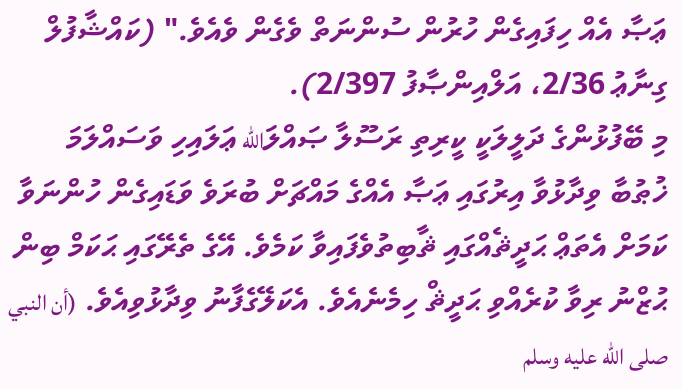ޢަޞާ އެއް ހިފައިގެން ހުރުން ސުންނަތް ވެގެން ވެއެވެ." (ކައްޝާފުލް ގިނާޢު 2/36، އަލްއިންޞާފު 2/397).
މި ބޭފުޅުންގެ ދަލީލަކީ ކީރިތި ރަސޫލާ ޞައްލަالله ޢަލައިހި ވަސައްލަމަ ޚުޠުބާ ވިދާޅުވާ އިރުގައި ޢަޞާ އެއްގެ މައްޗަށް ބުރަވެ ވަޑައިގެން ހުންނަވާ ކަމަށް އެތަޢް ޙަދީޘެއްގައި ޘާބިތުވެފައިވާ ކަމެވެ. އޭގެ ތެރޭގައި ޙަކަމް ބިން ޙުޒްނު ރިވާ ކުރެއްވި ޙަދީޘް ހިމެނެއެވެ. އެކަލޭގެފާނު ވިދާޅުވިއެވެ. (أن النبي صلى الله عليه وسلم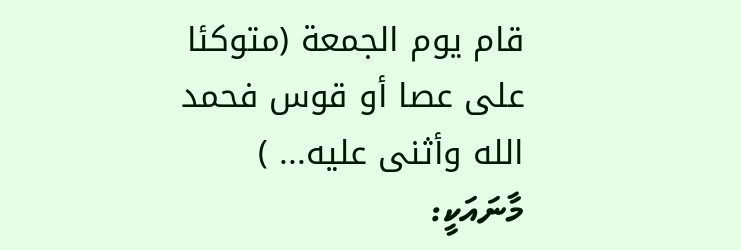قام يوم الجمعة (متوكئا على عصا أو قوس فحمد الله وأثنى عليه... ) މާނައަކީ: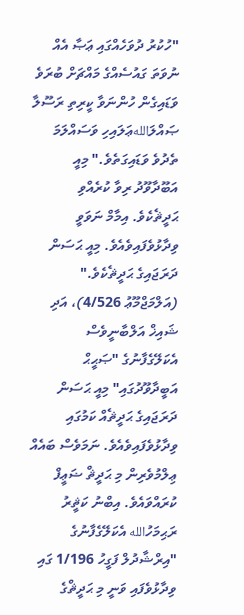"ހުކުރު ދުވަހެއްގައި ޢަޞާ އެއް ނުވަތަ ގައުސެއްގެ މައްޗަށް ބުރަވެ ވަޑައިގެން ހުންނަވާ ކީރިތި ރަސޫލާ ޞައްލަاللهޢަލައިހި ވަސައްލަމަ ތެދުވެ ވަޑައިގަތެވެ." މިއީ އަބޫދާވޫދު ރިވާ ކުރެއްވި ޙަދީޘެކެވެ. އިމާމް ނަވަވީ ވިދާޅުވެފައިވެއެވެ. މިއީ ޙަސަން ދަރަޖައިގެ ޙަދީޘެކެވެ." (އަލްމަޖްމޫޢު 4/526)، އަދި ޝައިޚް އަލްބާނީވެސް އެކަލޭގެފާނުގެ "ޞަޙީޙް އަބީދާވޫދުގައި" މިއީ ޙަސަން ދަރަޖައިގެ ޙަދީޘެއް ކަމުގައި ވިދާޅުވެފައިވެއެވެ. ނަމަވެސް ބައެއް ޢިލްމުވެރިން މި ޙަދީޘް ޟަޢީފް ކުރައްވައެވެ. އިބްނު ކަޘީރު ރަޙިމަހުالله އެކަލޭގެފާނުގެ "އިރްޝާދުލް ފަގީހު 1/196 ގައި ވިދާޅުވެފައި ވަނީ މި ޙަދީޘްގެ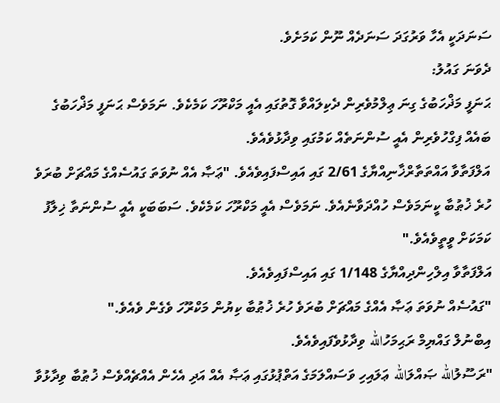ސަނަދަކީ އެހާ ވަރުގަދަ ސަނަދެއް ނޫން ކަމަށެވެ.
ދެވަނަ ގައުލު:
ޙަނަފީ މަޛްހަބުގެ ގިނަ ޢިލްމުވެރިން ދެކިލައްވާ ގޮތުގައި އެއީ މަކްރޫހަ ކަމެކެވެ. ނަމަވެސް ޙަނަފީ މަޛްހަބުގެ ބައެއް ފިގްހުވެރިން އެއީ ސުންނަތެއް ކަމުގައި ވިދާޅުވެއެވެ.
އަލްފަތާވާ އައްތަތާރްޚާނިއްޔާގެ 2/61 ގައި އައިސްފައިވެއެވެ. "ޢަޞާ އެއް ނުވަތަ ގައުސެއްގެ މައްޗަށް ބުރަވެ ހުރެ ޚުޠުބާ ކީނަމަވެސް ހުއްދަވާނެއެވެ. ނަމަވެސް އެއީ މަކްރޫހަ ކަމެކެވެ. ސަބަބަކީ އެއީ ސުންނަތާ ޚިލާފު ކަމަކަށް ވީތީވެއެވެ."
އަލްފަތާވާ އިލްހިންދިއްޔާގެ 1/148 ގައި އައިސްފައިވެއެވެ.
"ގައުސެއް ނުވަތަ ޢަޞާ އެއްގެ މައްޗަށް ބުރަވެ ހުރެ ޚުޠުބާ ކިޔުން މަކްރޫހަ ވެގެން ވެއެވެ."
އިބްނުލް ގައްޔިމް ރަޙިމަހުالله ވިދާޅުވެފައިވެއެވެ.
"ރަސޫލުالله ޞައްލަالله ޢަލައިހި ވަސައްލަމަގެ އަތްޕުޅުގައި ޢަޞާ އެއް އަދި އެހެން އެއްޗެއްވެސް ޚުޠުބާ ވިދާޅުވާ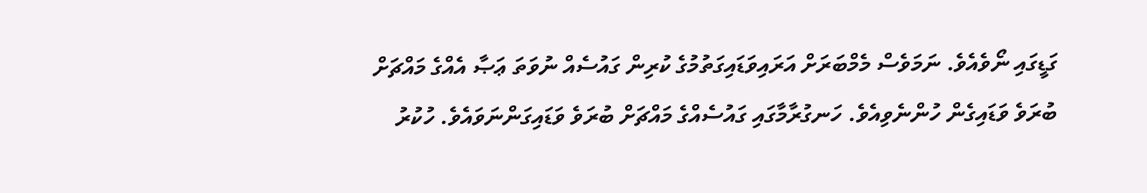ގަޑީގައި ނޯވެއެވެ. ނަމަވެސް މެމްބަރަށް އަރައިވަޑައިގަތުމުގެ ކުރިން ގައުސެއް ނުވަތަ ޢަޞާ އެއްގެ މައްޗަށް ބުރަވެ ވަޑައިގެން ހުންނެވިއެވެ. ހަނގުރާމާގައި ގައުސެއްގެ މައްޗަށް ބުރަވެ ވަޑައިގަންނަވައެވެ. ހުކުރު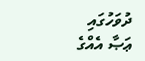ދުވަހުގައި ޢަޞާ އެއްގެ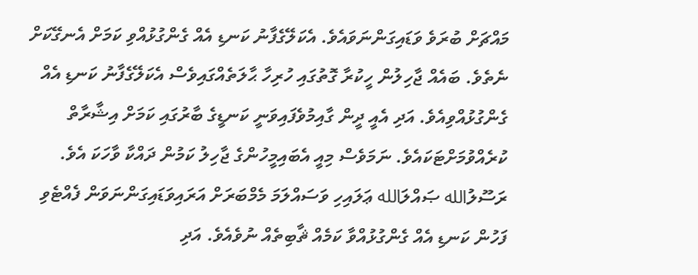މައްޗަށް ބުރަވެ ވަޑައިގަންނަވައެވެ. އެކަލޭގެފާނު ކަނޑި އެއް ގެންގުޅުއްވި ކަމަށް އެނގޭކަށް ނެތެވެ. ބައެއް ޖާހިލުން ހީކުރާ ގޮތުގައި ހުރިހާ ޙާލަތެއްގައިވެސް އެކަލޭގެފާނު ކަނޑި އެއް ގެންގުޅުއްވިއެވެ. އަދި އެއީ ދީން ގާއިމުވެފައިވަނީ ކަނޑީގެ ބާރުގައި ކަމަށް އިޝާރާތް ކުރެއްވުމަށްޓަކައެވެ. ނަމަވެސް މިއީ އެބައިމީހުންގެ ޖާހިލު ކަމުން ދައްކާ ވާހަކަ އެވެ. ރަސޫލުالله ޞައްލަالله ޢަލައިހި ވަސައްލަމަ މެމްބަރަށް އަރައިވަޑައިގަންނަވަން ފެއްޓެވި ފަހުން ކަނޑި އެއް ގެންގުޅުއްވާ ކަމެއް ޘާބިތެއް ނުވެއެވެ. އަދި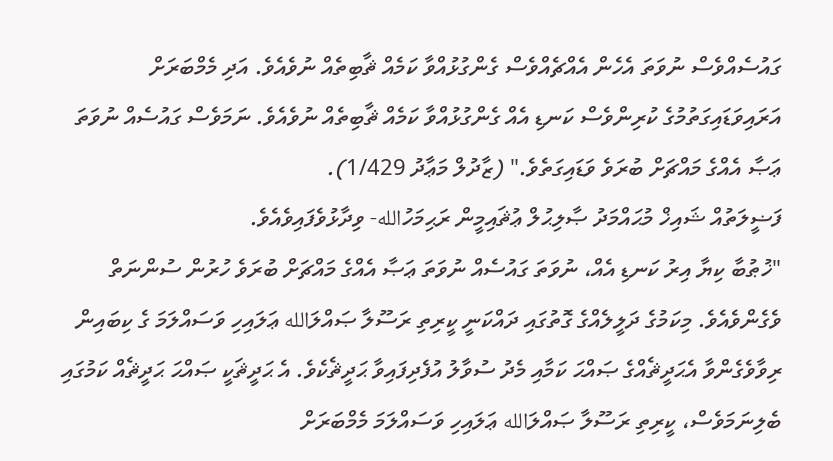ގައުސެއްވެސް ނުވަތަ އެހެން އެއްޗެއްވެސް ގެންގުޅުއްވާ ކަމެއް ޘާބިތެއް ނުވެއެވެ. އަދި މެމްބަރަށް އަރައިވަޑައިގަތުމުގެ ކުރިންވެސް ކަނޑި އެއް ގެންގުޅުއްވާ ކަމެއް ޘާބިތެއް ނުވެއެވެ. ނަމަވެސް ގައުސެއް ނުވަތަ ޢަޞާ އެއްގެ މައްޗަށް ބުރަވެ ވަޑައިގަތެވެ." (ޒާދުލް މަޢާދު 1/429).
ފަޟީލަތުއް ޝައިޚް މުޙައްމަދު ޞާލިޙުލް ޢުޘައިމީން ރަޙިމަހުالله- ވިދާޅުވެފައިވެއެވެ.
"ޚުޠުބާ ކިޔާ އިރު ކަނޑި އެއް، ނުވަތަ ގައުސެއް ނުވަތަ ޢަޞާ އެއްގެ މައްޗަށް ބުރަވެ ހުރުން ސުންނަތް ވެގެންވެއެވެ. މިކަމުގެ ދަލީލެއްގެ ގޮތުގައި ދައްކަނީ ކީރިތި ރަސޫލާ ޞައްލަالله ޢަލައިހި ވަސައްލަމަ ގެ ކިބައިން ރިވާވެގެންވާ އެޙަދީޘެއްގެ ޞައްޙަ ކަމާއި މެދު ސުވާލު އުފެދިފައިވާ ޙަދީޘެކެވެ. އެ ޙަދީޘަކީ ޞައްޙަ ޙަދީޘެއް ކަމުގައި ބެލިނަމަވެސް، ކީރިތި ރަސޫލާ ޞައްލަالله ޢަލައިހި ވަސައްލަމަ މެމްބަރަށް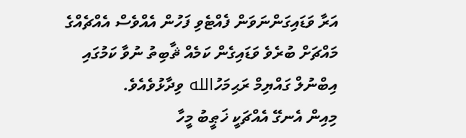އަރާ ވަޑައިގަންނަވަން ފެއްޓެވި ފަހުން އެއްވެސް އެއްޗެއްގެ މައްޗަށް ބުރެވެ ވަޑައިގެން ކަމެއް ޘާބިތު ނުވާ ކަމުގައި އިބްނުލް ގައްޔިމް ރަޙިމަހުالله ވިދާޅުވެއެވެ.
މިއިން އެނގޭ އެއްޗަކީ ޚަޠީބު މީހާ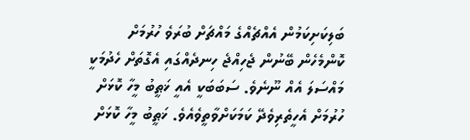ބަލިކަށިކަމުން އެއްޗެއްގެ މައްޗަށް ބުރަވެ ހުރުމަށް ކޮންމެހެން ބޭނުން ޖެހިއްޖެ ހިނދެއްގައި އެގޮތަށް ހެދުމަކީ މައްސަލަ އެއް ނޫނެވެ. ސަބަބަކީ އެއީ ޚަޠީބު މީހާ ކޮޅަށް ހުރުމަށް އެހީތެރިވެދޭ ކަމަކަށްވާތީވެއެވެ. ޚަޠީބު މީހާ ކޮޅަށް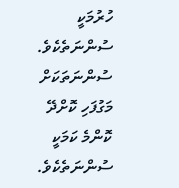ހުރުމަކީ ސުންނަތެކެވެ. ސުންނަތަކަށް މަގުފަހި ކޮށްދޭ ކޮންމެ ކަމަކީ ސުންނަތެކެވެ.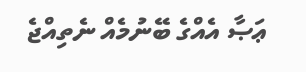ޢަޞާ އެއްގެ ބޭނުމެއް ނެތިއްޖެ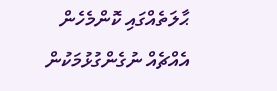ޙާލަތެއްގައި ކޮންމެހެން އެއްޗެއް ނުގެންގުޅުމަކުން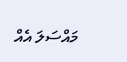މައްސަލަ އެއް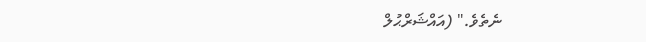ނެތެވެ." (އައްޝަރްޙުލް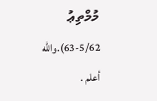މުމްތިޢު 5/62-63).والله أعلم .